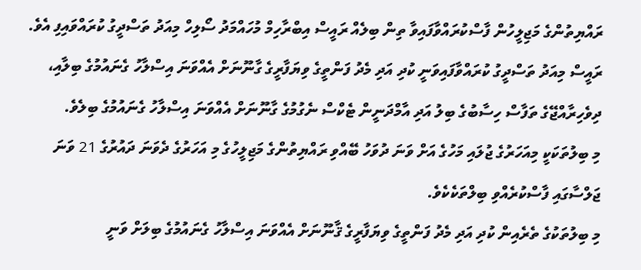ރައްޔިތުންގެ މަޖިލީހުން ފާސްކުރައްވާފައިވާ ތިން ބިލެއް ރައީސް އިބްރާހިމް މުހައްމަދު ސޯލިހް މިއަދު ތަސްދީގު ކުރައްވައިފި އެވެ.
ރައީސް މިއަދު ތަސްދީގު ކުރައްވާފައިވަނީ ކުދި އަދި މެދު ފަންތީގެ ވިޔަފާރީގެ ގާނޫނަށް އެއްވަނަ އިސްލާހު ގެނައުމުގެ ބިލާއި، ދިވެހިރާއްޖޭގެ ތަފާސް ހިސާބުގެ ބިލު އަދި އާމްދަނީން ޓެކްސް ނެގުމުގެ ގާނޫނަށް އެއްވަނަ އިސްލާހު ގެނައުމުގެ ބިލެވެ.
މި ބިލުތަކަކީ މިއަހަރުގެ ޖުލައި މަހުގެ އަށް ވަނަ ދުވަހު ބޭއްވި ރައްޔިތުންގެ މަޖިލީހުގެ މި އަހަރުގެ ދެވަނަ ދައުރުގެ 21 ވަނަ ޖަލްސާގައި ފާސްކުރެއްވި ބިލްތަކެކެވެ.
މި ބިލުތަކުގެ ތެރެއިން ކުދި އަދި މެދު ފަންތީގެ ވިޔަފާރީގެ ޤާނޫނަށް އެއްވަނަ އިސްލާހު ގެނައުމުގެ ބިލަށް ވަނީ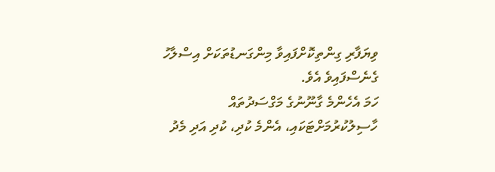ވިޔަފާރި ގިންތިކޮށްފައިވާ މިންގަނޑުތަކަށް އިސްލާހު ގެނެސްފައިވެ އެވެ.
ހަމަ އެހެންމެ ގާނޫނުގެ މަގްސަދުތައް ހާސިލުކުރުމަށްޓަކައި، އެންމެ ކުދި، ކުދި އަދި މެދު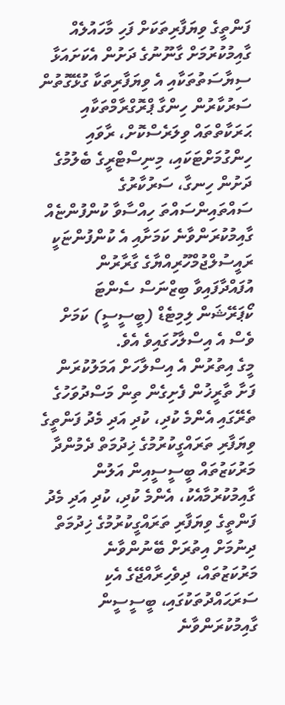ފަންތީގެ ވިޔަފާރިތަކަށް ފަހި މާހައުލެއް ގާއިމުކުރުމަށް ގާނޫނުގެ ދަށުން އެކަށައަޅާ ސިޔާސަތުތަކާއި އެ ވިޔަފާރިތަކާ ގުޅޭގޮތުން ސަރުކާރުން ހިންގާ ޕްރޮގްރާމްތަކާއި ޙަރަކާތްތައް ވިލަރެސްކޮށް، ރާވައި ހިންގުމަށްޓަކައި، މިނިސްޓްރީގެ ބެލުމުގެ ދަށުން ހިނގާ، ސަރުކާރުގެ ސައްތައިންސައްތަ ހިއްސާވާ ކުންފުންޏެއް ގާއިމުކުރަންވާނެ ކަމަށާއި އެ ކުންފުންޏަކީ ރައީސުލްޖުމްހޫރިއްޔާގެ ގާރާރުން އުފައްދާފައިވާ ބިޒްނަސް ސެންޓަ ކޯޕަރޭޝަން ލިމިޓެޑް (ބީސީސީ) ކަމަށް ވެސް އެ އިސްލާހުގައިވެ އެވެ.
މީގެ އިތުރުން އެ އިސްލާހަށް އަމަލުކުރަން ފަށާ ތާރީޚުން ފެށިގެން ތިން މަސްދުވަހުގެ ތެރޭގައި އެންމެ ކުދި، ކުދި އަދި މެދު ފަންތީގެ ވިޔަފާރި ތަރައްގީކުރުމުގެ ޚިދުމަތް ދެމުންދާ މަރުކަޒުތައް ބީސީސީއިން އަލުން ގާއިމުކުރުމާއެކު، އެންމެ ކުދި، ކުދި އަދި މެދު ފަންތީގެ ވިޔަފާރި ތަރައްގީކުރުމުގެ ޚިދުމަތް ދިނުމަށް އިތުރަށް ބޭނުންވާނެ މަރުކަޒުތައް، ދިވެހިރާއްޖޭގެ އެކި ސަރަޙައްދުތަކުގައި، ބީސީސީން ގާއިމުކުރަންވާނެ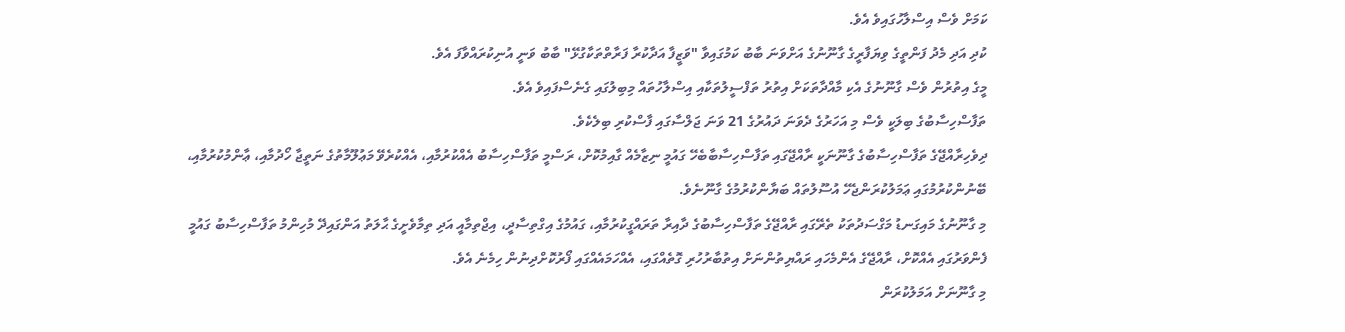ކަމަށް ވެސް އިސްލާހުގައިވެ އެވެ.
ކުދި އަދި މެދު ފަންތީގެ ވިޔަފާރީގެ ގާނޫނުގެ އަށްވަނަ ބާބު ކަމުގައިވާ "ވަޒީފާ އަދާކުރާ ފަރާތްތަކާގުޅޭ" ބާބު ވަނީ އުނިކުރައްވާފަ އެވެ.
މީގެ އިތުރުން ވެސް ގާނޫނުގެ އެކި މާއްދާތަކަށް އިތުރު ތަފްސީލުތަކާއި އިސްލާހުތައް މިބިލުގައި ގެނެސްފައިވެ އެވެ.
ތަފާސްހިސާބުގެ ބިލަކީ ވެސް މި އަހަރުގެ ދެވަނަ ދައުރުގެ 21 ވަނަ ޖަލްސާގައި ފާސްކުރި ބިލެކެވެ.
ދިވެހިރާއްޖޭގެ ތަފާސްހިސާބުގެ ގާނޫނަކީ ރާއްޖޭގައި ތަފާސްހިސާބާބެހޭ ގައުމީ ނިޒާމެއް ގާއިމުކޮށް، ރަސްމީ ތަފާސްހިސާބު އެއްކުރުމާއި، އެއްކުރެވޭ މަޢުލޫމާތުގެ ނަތީޖާ ހޯދުމާއި، ޢާންމުކުރުމާއި، ބޭނުންކުރުމުގައި ޢަމަލުކުރަންޖެހޭ އުސޫލުތައް ބަޔާންކުރުމުގެ ގާނޫނެވެ.
މި ގާނޫނުގެ މައިގަނޑު މަގްސަދުތަކު ތެރޭގައި ރާއްޖޭގެ ތަފާސްހިސާބުގެ ދާއިރާ ތަރައްގީކުރުމާއި، ގައުމުގެ އިގްތިސާދީ، އިޖްތިމާއީ އަދި ތިމާވެށީގެ ޙާލަތު އަންގައިދޭ މުހިންމު ތަފާސްހިސާބު ގައުމީ ފެންވަރުގައި އެއްކޮށް، ރާއްޖޭގެ އެންމެހައި ރައްޔިތުންނަށް އިތުބާރުހުރި ގޮތެއްގައި، އެއްހަމައެއްގައި ފޯރުކޮށްދިނުން ހިމެނެ އެވެ.
މި ގާނޫނަށް އަމަލުކުރަން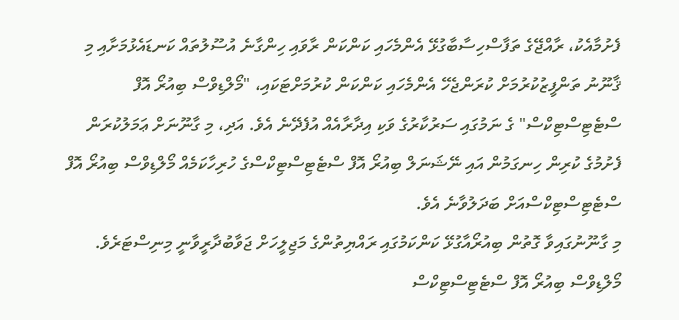ފެށުމާއެކު، ރާއްޖޭގެ ތަފާސްހިސާބާގުޅޭ އެންމެހައި ކަންކަން ރާވައި ހިންގާނެ އުސޫލުތައް ކަނޑައެޅުމަށާއި މި ޤާނޫނު ތަންފީޒުކުރުމަށް ކުރަންޖެހޭ އެންމެހައި ކަންކަން ކުރުމަށްޓަކައި، "މޯލްޑިވްސް ބިއުރޯ އޮފް ސްޓެޓިސްޓިކްސް" ގެ ނަމުގައި ސަރުކާރުގެ ވަކި އިދާރާއެއް އުފެދޭނެ އެވެ. އަދި، މި ގާނޫނަށް ޢަމަލުކުރަން ފެށުމުގެ ކުރިން ހިނގަމުން އައި ނޭޝަނަލް ބިއުރޯ އޮފް ސްޓެޓިސްޓިކްސްގެ ހުރިހާކަމެއް މޯލްޑިވްސް ބިއުރޯ އޮފް ސްޓެޓިސްޓިކްސްއަށް ބަދަލުވާނެ އެވެ.
މި ގާނޫނުގައިވާ ގޮތުން ބިއުރޯއާގުޅޭ ކަންކަމުގައި ރައްޔިތުންގެ މަޖިލީހަށް ޖަވާބުދާރީވާނީ މިނިސްޓަރެވެ. މޯލްޑިވްސް ބިއުރޯ އޮފް ސްޓެޓިސްޓިކްސް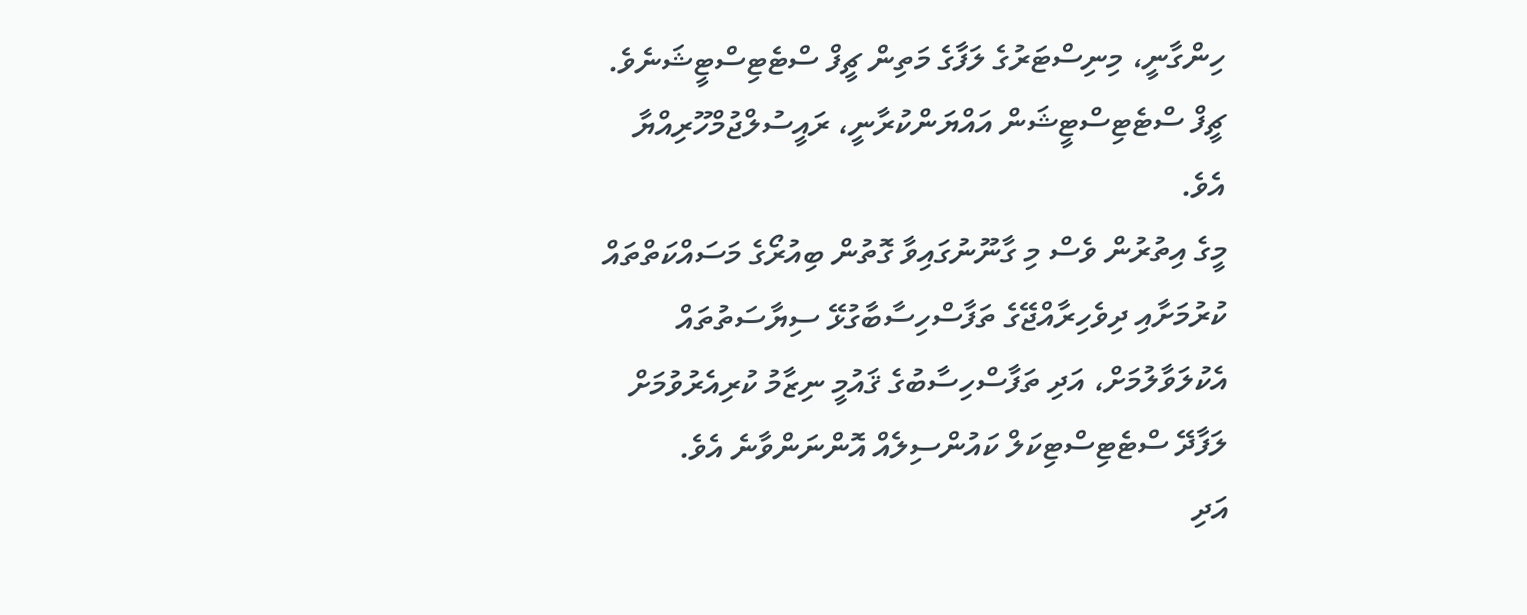ހިންގާނީ، މިނިސްޓަރުގެ ލަފާގެ މަތިން ޗީފް ސްޓެޓިސްޓީޝަނެވެ.
ޗީފް ސްޓެޓިސްޓީޝަން އައްޔަންކުރާނީ، ރައީސުލްޖުމްހޫރިއްޔާ އެވެ.
މީގެ އިތުރުން ވެސް މި ގާނޫނުގައިވާ ގޮތުން ބިއުރޯގެ މަސައްކަތްތައް ކުރުމަށާއި ދިވެހިރާއްޖޭގެ ތަފާސްހިސާބާގުޅޭ ސިޔާސަތުތައް އެކުލަވާލުމަށް، އަދި ތަފާސްހިސާބުގެ ޤައުމީ ނިޒާމު ކުރިއެރުވުމަށް ލަފާދޭ ސްޓެޓިސްޓިކަލް ކައުންސިލެއް އޮންނަންވާނެ އެވެ.
އަދި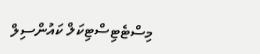މިސްޓެޓިސްޓިކަލް ކައުންސިލް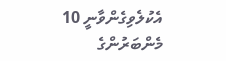އެކުލެވިގެންވާނީ 10 މެންބަރުންގެ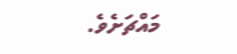މައްޗަށެވެ.